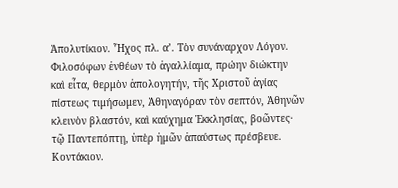Ἀπολυτίκιον. Ἦχος πλ. α’. Τὸν συνάναρχον Λόγον.
Φιλοσόφων ἐνθέων τὸ ἀγαλλίαμα, πρώην διώκτην καὶ εἶτα, θερμὸν ἀπολογητήν, τῆς Χριστοῦ ἁγίας πίστεως τιμήσωμεν, Ἀθηναγόραν τὸν σεπτόν, Ἀθηνῶν κλεινὸν βλαστόν, καὶ καύχημα Ἐκκλησίας, βοῶντες· τῷ Παντεπόπτῃ, ὑπὲρ ἡμῶν ἀπαύστως πρέσβευε.
Κοντάκιον.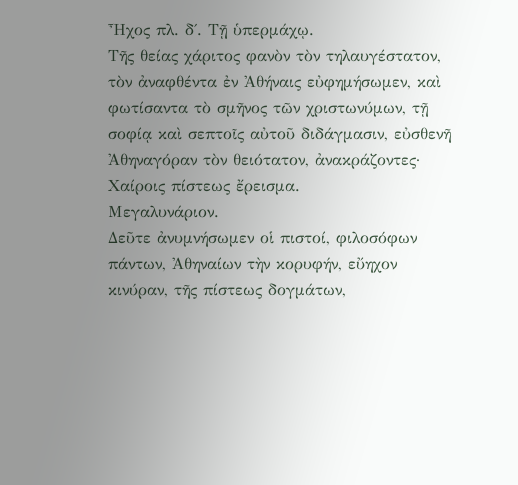Ἦχος πλ. δ΄. Τῇ ὑπερμάχῳ.
Τῆς θείας χάριτος φανὸν τὸν τηλαυγέστατον, τὸν ἀναφθέντα ἐν Ἀθήναις εὐφημήσωμεν, καὶ φωτίσαντα τὸ σμῆνος τῶν χριστωνύμων, τῇ σοφίᾳ καὶ σεπτοῖς αὐτοῦ διδάγμασιν, εὐσθενῆ Ἀθηναγόραν τὸν θειότατον, ἀνακράζοντες· Χαίροις πίστεως ἔρεισμα.
Μεγαλυνάριον.
Δεῦτε ἀνυμνήσωμεν οἱ πιστοί, φιλοσόφων πάντων, Ἀθηναίων τὴν κορυφήν, εὔηχον κινύραν, τῆς πίστεως δογμάτων,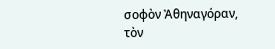σοφὸν Ἀθηναγόραν, τὸν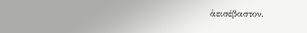ἀεισέβαστον.